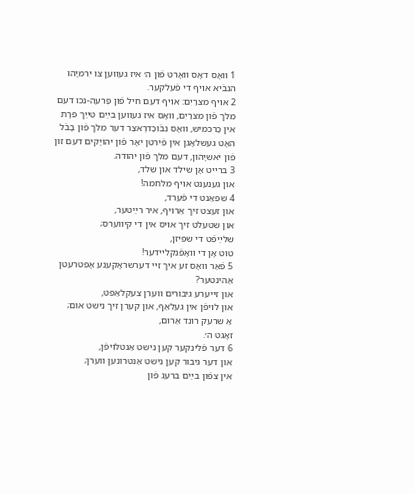1 װאָס דאָס װאָרט פֿון ה׳ איז געװען צו יִרמיָהו הנבֿיא אױף די פֿעלקער.
2 אױף מִצרַיִם: אױף דעם חיל פֿון פַּרעה-נכו דעם מלך פֿון מִצרַיִם, װאָס איז געװען בײַם טײַך פּרָת אין כַּרכּמיש, װאָס נבֿוכַדרֶאצַר דער מלך פֿון בָבֿל האָט געשלאָגן אין פֿירטן יאָר פֿון יהוֹיָקים דעם זון פֿון יֹאשִיָהון, דעם מלך פֿון יהוּדה.
3 ברײט אָן שילד און שֵלד,
און גענענט אױף מלחמה!
4 שפּאַנט די פֿערד,
און זעצט זיך אַרױף, איר רײַטער,
און שטעלט זיך אױס אין די קיװערס;
שלײַפֿט די שפּיזן,
טוט אָן די װאָפֿנקלײדער!
5 פֿאַר װאָס זע איך זײ דערשראָקענע אָפּטרעטן אַהינטער?
און זײערע גיבוֹרים װערן צעקלאַפּט,
און לױפֿן אין געלאַף, און קערן זיך נישט אום;
אַ שרעק רונד אַרום,
זאָגט ה׳.
6 דער פֿלינקער קען נישט אַנטלױפֿן,
און דער גיבור קען נישט אַנטרונען װערן;
אין צפֿון בײַם ברעג פֿון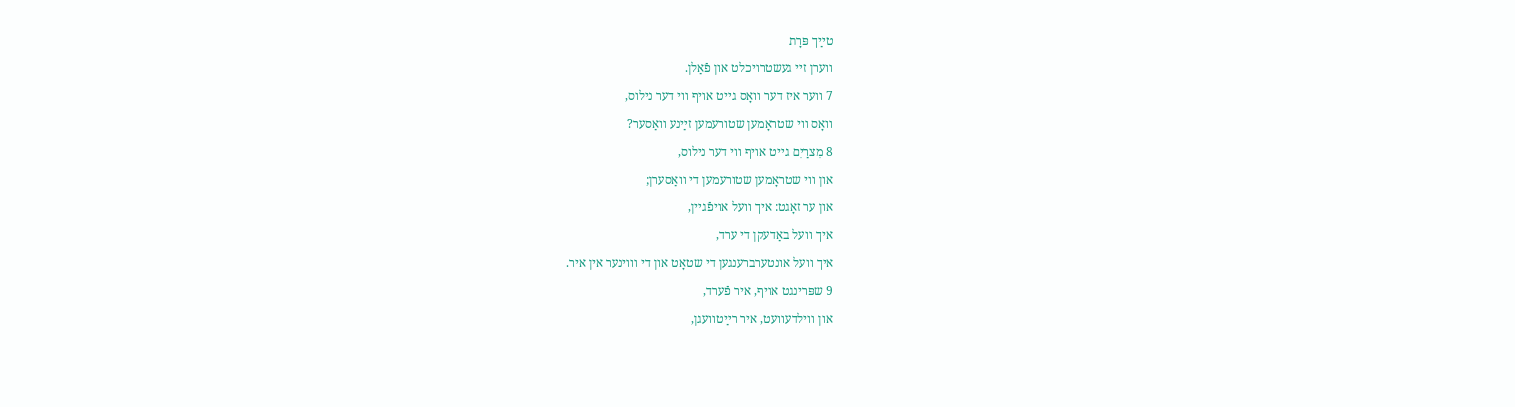טײַך פּרָת
װערן זײ געשטרױכלט און פֿאַלן.
7 װער איז דער װאָס גײט אױף װי דער נילוס,
װאָס װי שטראָמען שטורעמען זײַנע װאַסער?
8 מִצרַיִם גײט אױף װי דער נילוס,
און װי שטראָמען שטורעמען די װאַסערן;
און ער זאָגט: איך װעל אױפֿגײן,
איך װעל באַדעקן די ערד,
איך װעל אונטערברענגען די שטאָט און די װױנער אין איר.
9 שפּרינגט אױף, איר פֿערד,
און װילדעװעט, איר רײַטװעגן,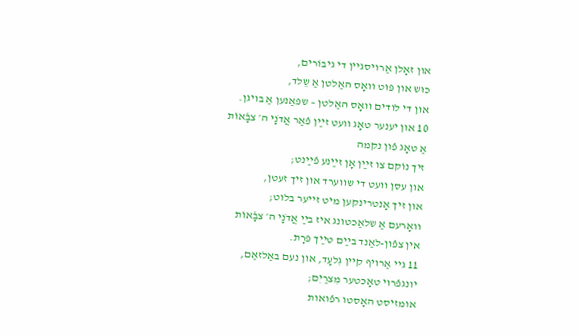און זאָלן אַרױסגײן די גיבוֹרים,
כּוּש און פּוּט װאָס האַלטן אַ שֵלד,
און די לודים װאָס האַלטן – שפּאַנען אַ בױגן.
10 און יענער טאָג װעט זײַן פֿאַר אֲדֹנָי ה׳ צבָֿאוֹת
אַ טאָג פֿון נקמה
זיך נוֹקם צו זײַן אָן זײַנע פֿײַנט;
און עסן װעט די שװערד און זיך זעטן,
און זיך אָנטרינקען מיט זײער בלוט;
װאָרעם אַ שלאַכטונג איז בײַ אֲדֹנָי ה׳ צבָֿאוֹת
אין צפֿון-לאַנד בײַם טײַך פּרָת.
11 גײ אַרױף קײן גִלעָד, און נעם באַלזאַם,
יונגפֿרױ טאָכטער מִצרַיִם;
אומזיסט האָסטו רפֿואות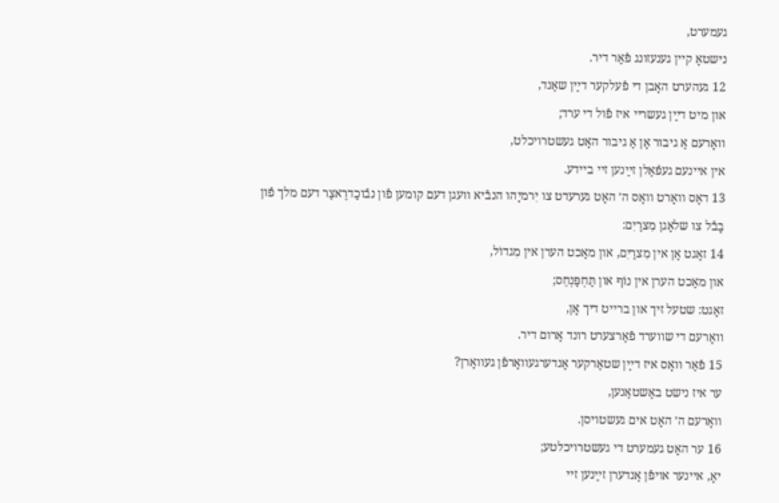געמערט,
נישטאָ קײן גענעזונג פֿאַר דיר.
12 געהערט האָבן די פֿעלקער דײַן שאַנד,
און מיט דײַן געשרײ איז פֿול די ערד;
װאָרעם אַ גיבור אָן אַ גיבור האָט געשטרױכלט,
אין אײנעם געפֿאַלן זײַנען זײ בײדע.
13 דאָס װאָרט װאָס ה׳ האָט גערעדט צו יִרמיָהו הנבֿיא װעגן דעם קומען פֿון נבֿוכַדרֶאצַר דעם מלך פֿון בָבֿל צו שלאָגן מִצרַיִם:
14 זאָגט אָן אין מִצרַיִם, און מאַכט הערן אין מִגדוֹל,
און מאַכט הערן אין נוֹף און תַּחְפַּנְחֵס;
זאָגט: שטעל זיך און ברײט דיך אָן,
װאָרעם די שװערד פֿאַרצערט רונד אַרום דיר.
15 פֿאַר װאָס איז דײַן שטאַרקער אַנדערגעװאָרפֿן געװאָרן?
ער איז נישט באַשטאַנען,
װאָרעם ה׳ האָט אים געשטױסן.
16 ער האָט געמערט די געשטרױכלטע;
יאָ, אײנער אױפֿן אַנדערן זײַנען זײ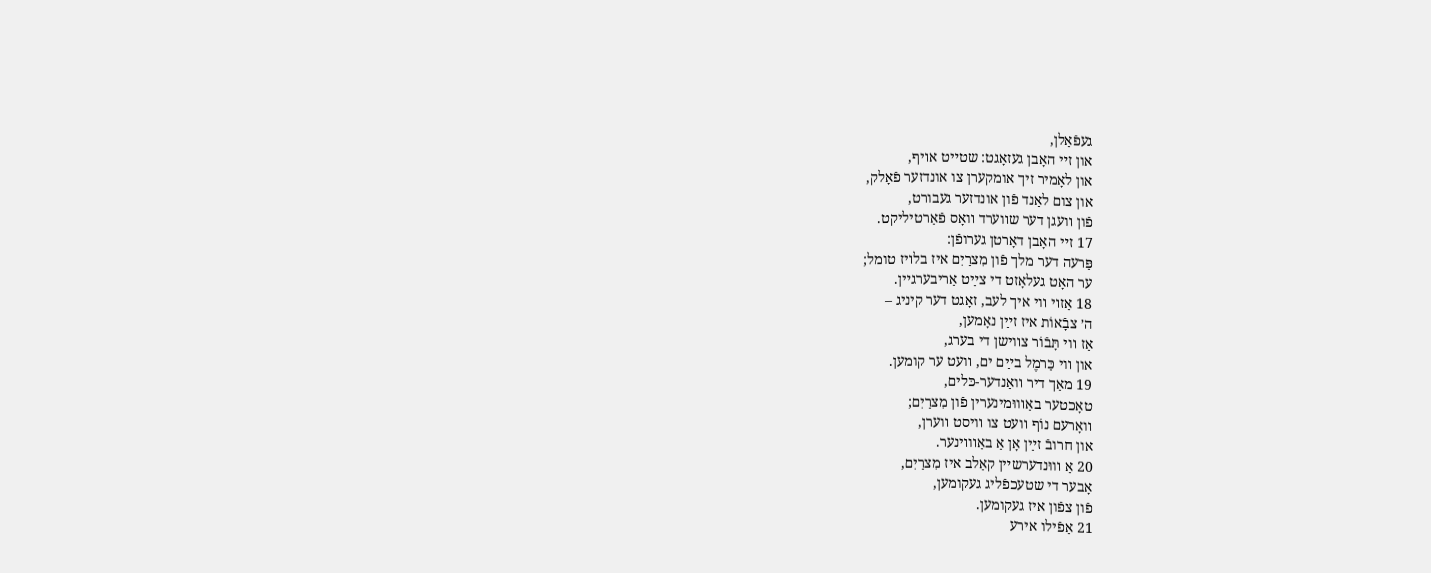געפֿאַלן,
און זײ האָבן געזאָגט: שטײט אױף,
און לאָמיר זיך אומקערן צו אונדזער פֿאָלק,
און צום לאַנד פֿון אונדזער געבורט,
פֿון װעגן דער שװערד װאָס פֿאַרטיליקט.
17 זײ האָבן דאָרטן גערופֿן:
פַּרעה דער מלך פֿון מִצרַיִם איז בלױז טומל;
ער האָט געלאָזט די צײַט אַריבערגײן.
18 אַזױ װי איך לעב, זאָגט דער קיניג –
ה׳ צבָֿאוֹת איז זײַן נאָמען,
אַז װי תָּבֿוֹר צװישן די בערג,
און װי כַּרמֶל בײַם ים, װעט ער קומען.
19 מאַך דיר װאַנדער-כּלים,
טאָכטער באַװוּמינערין פֿון מִצרַיִם;
װאָרעם נוֹף װעט צו װיסט װערן,
און חרובֿ זײַן אָן אַ באַװױנער.
20 אַ װוּנדערשײן קאַלב איז מִצרַיִם,
אָבער די שטעכפֿליג געקומען,
פֿון צפֿון איז געקומען.
21 אַפֿילו אירע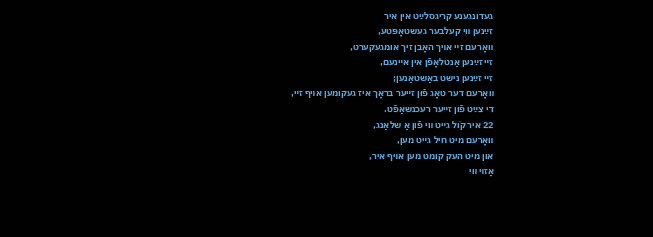געדונגענע קריגסלײַט אין איר
זײַנען װי קעלבער געשטאָפּטע,
װאָרעם זײ אױך האָבן זיך אומגעקערט,
זײ זײַנען אַנטלאָפֿן אין אײנעם,
זײ זײַנען נישט באַשטאַנען;
װאָרעם דער טאָג פֿון זײער בראָך איז געקומען אױף זײ,
די צײַט פֿון זײער רעכנשאַפֿט.
22 איר קֹול גײט װי פֿון אַ שלאַנג,
װאָרעם מיט חיל גײט מען,
און מיט העק קומט מען אױף איר,
אַזױ װי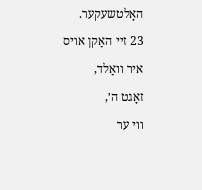האָלטשעקער.
23 זײ האַקן אױס איר װאַלד,
זאָגט ה׳,
װי ער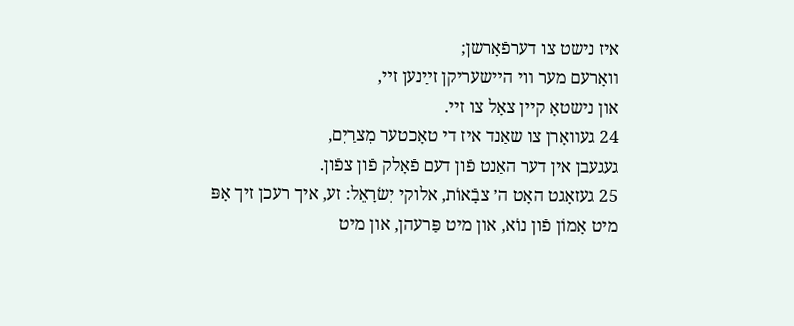איז נישט צו דערפֿאָרשן;
װאָרעם מער װי הײשעריקן זײַנען זײ,
און נישטאָ קײן צאָל צו זײ.
24 געװאָרן צו שאַנד איז די טאָכטער מִצרַיִם,
געגעבן אין דער האַנט פֿון דעם פֿאָלק פֿון צפֿון.
25 געזאָגט האָט ה׳ צבָֿאוֹת, אלוקי יִשׂרָאֵל: זע, איך רעכן זיך אָפּ מיט אָמוֹן פֿון נוֹא, און מיט פַּרעהן, און מיט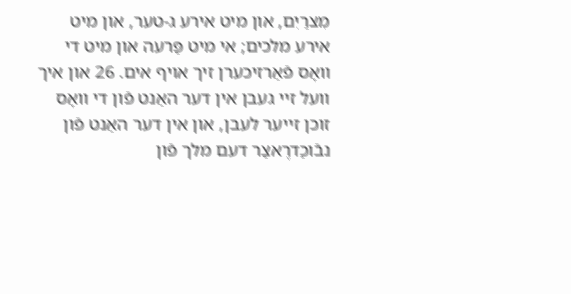מִצרַיִם, און מיט אירע ג‑טער, און מיט אירע מלכים; אי מיט פַּרעה און מיט די װאָס פֿאַרזיכערן זיך אױף אים. 26 און איך װעל זײ געבן אין דער האַנט פֿון די װאָס זוכן זײער לעבן, און אין דער האַנט פֿון נבֿוכַדרֶאצַר דעם מלך פֿון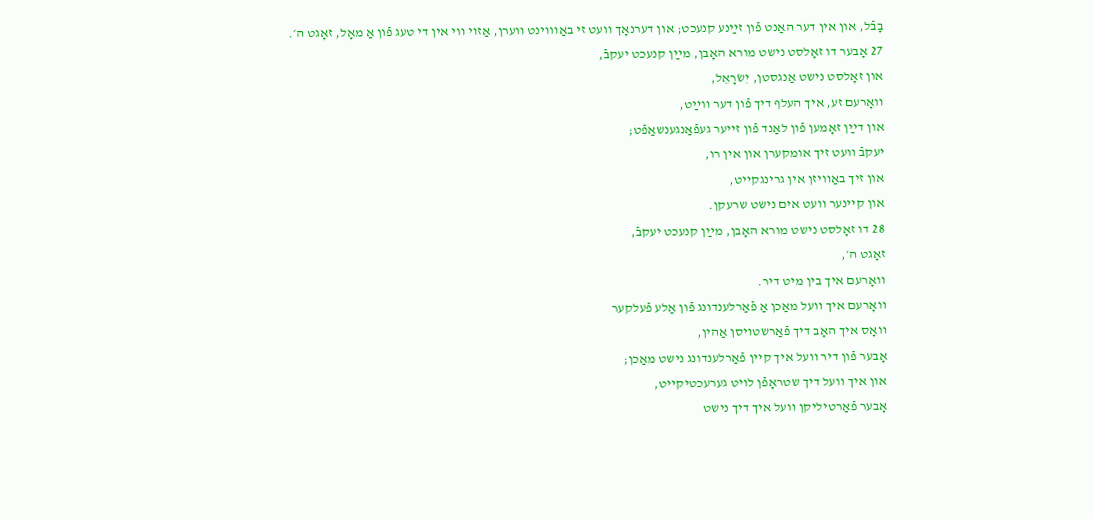בָבֿל, און אין דער האַנט פֿון זײַנע קנעכט; און דערנאָך װעט זי באַװױנט װערן, אַזױ װי אין די טעג פֿון אַ מאָל, זאָגט ה׳.
27 אָבער דו זאָלסט נישט מורא האָבן, מײַן קנעכט יעקבֿ,
און זאָלסט נישט אַנגסטן, יִשׂרָאֵל,
װאָרעם זע, איך העלף דיך פֿון דער װײַט,
און דײַן זאָמען פֿון לאַנד פֿון זײער געפֿאַנגענשאַפֿט;
יעקבֿ װעט זיך אומקערן און אין רו,
און זיך באַװיזן אין גרינגקײט,
און קײנער װעט אים נישט שרעקן.
28 דו זאָלסט נישט מורא האָבן, מײַן קנעכט יעקבֿ,
זאָגט ה׳,
װאָרעם איך בין מיט דיר.
װאָרעם איך װעל מאַכן אַ פֿאַרלענדונג פֿון אַלע פֿעלקער
װאָס איך האָב דיך פֿאַרשטױסן אַהין,
אָבער פֿון דיר װעל איך קײן פֿאַרלענדונג נישט מאַכן;
און איך װעל דיך שטראָפֿן לױט גערעכטיקײט,
אָבער פֿאַרטיליקן װעל איך דיך נישט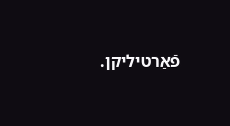פֿאַרטיליקן.